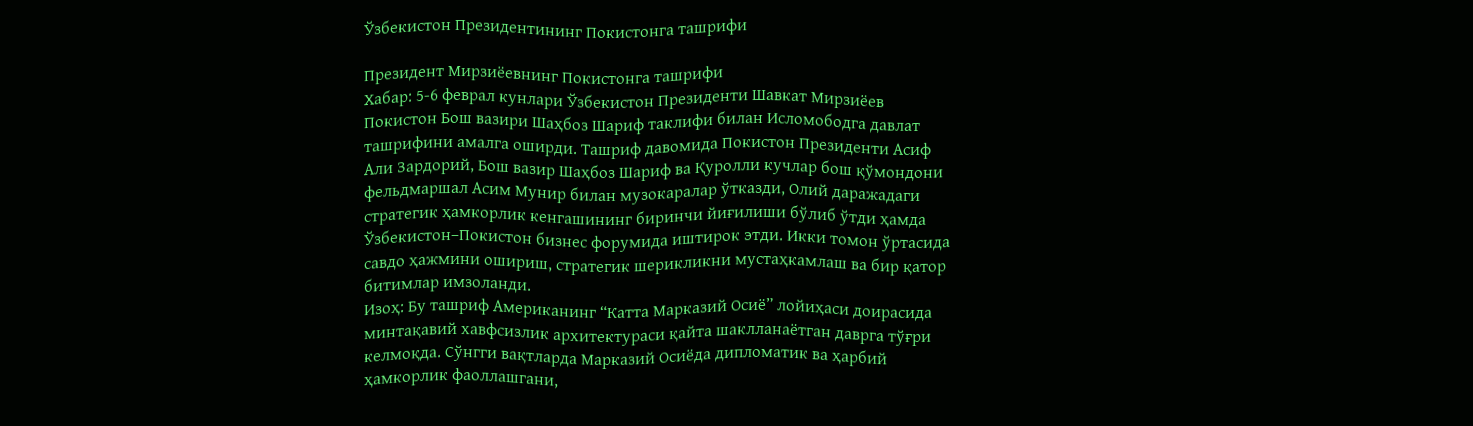Ўзбекистон Президентининг Покистонга ташрифи

Президент Мирзиёевнинг Покистонга ташрифи
Хабар: 5-6 феврал кунлари Ўзбекистон Президенти Шавкат Мирзиёев Покистон Бош вазири Шаҳбоз Шариф таклифи билан Исломободга давлат ташрифини амалга оширди. Ташриф давомида Покистон Президенти Асиф Али Зардорий, Бош вазир Шаҳбоз Шариф ва Қуролли кучлар бош қўмондони фельдмаршал Асим Мунир билан музокаралар ўтказди, Олий даражадаги стратегик ҳамкорлик кенгашининг биринчи йиғилиши бўлиб ўтди ҳамда Ўзбекистон–Покистон бизнес форумида иштирок этди. Икки томон ўртасида савдо ҳажмини ошириш, стратегик шерикликни мустаҳкамлаш ва бир қатор битимлар имзоланди.
Изоҳ: Бу ташриф Американинг “Катта Марказий Осиё” лойиҳаси доирасида минтақавий хавфсизлик архитектураси қайта шаклланаётган даврга тўғри келмоқда. Сўнгги вақтларда Марказий Осиёда дипломатик ва ҳарбий ҳамкорлик фаоллашгани,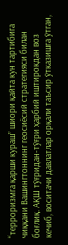“терроризмга қарши кураш” шиори қайта кун тартибига чиққани Вашингтоннинг геосиёсий стратегияси билан боғлиқ. АҚШ тўғридан-тўғри ҳарбий иштирокдан воз кечиб, воситачи давлатлар орқали таъсир ўтказишга ўтган,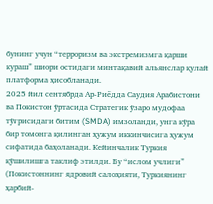бунинг учун “терроризм ва экстремизмга қарши кураш” шиори остидаги минтақавий альянслар қулай платформа ҳисобланади.
2025 йил сентябрда Ар-Риёдда Саудия Арабистони ва Покистон ўртасида Стратегик ўзаро мудофаа тўғрисидаги битим (SMDA) имзоланди, унга кўра бир томонга қилинган ҳужум иккинчисига ҳужум сифатида баҳоланади. Кейинчалик Туркия қўшилишга таклиф этилди. Бу “ислом учлиги” (Покистоннинг ядровий салоҳияти, Туркиянинг ҳарбий-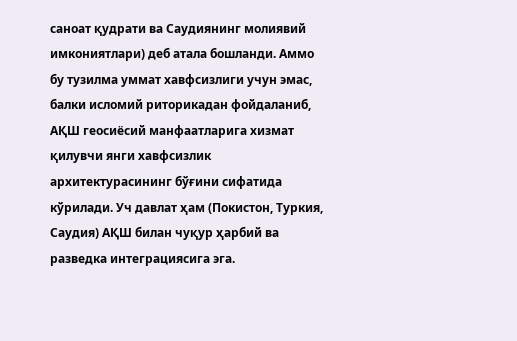саноат қудрати ва Саудиянинг молиявий имкониятлари) деб атала бошланди. Аммо бу тузилма уммат хавфсизлиги учун эмас, балки исломий риторикадан фойдаланиб, АҚШ геосиёсий манфаатларига хизмат қилувчи янги хавфсизлик архитектурасининг бўғини сифатида кўрилади. Уч давлат ҳам (Покистон, Туркия, Саудия) АҚШ билан чуқур ҳарбий ва разведка интеграциясига эга.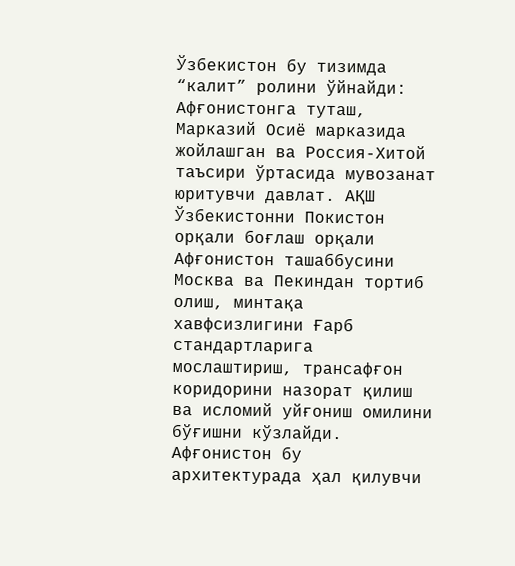Ўзбекистон бу тизимда “калит” ролини ўйнайди: Афғонистонга туташ, Марказий Осиё марказида жойлашган ва Россия-Хитой таъсири ўртасида мувозанат юритувчи давлат. АҚШ Ўзбекистонни Покистон орқали боғлаш орқали Афғонистон ташаббусини Москва ва Пекиндан тортиб олиш, минтақа хавфсизлигини Ғарб стандартларига мослаштириш, трансафғон коридорини назорат қилиш ва исломий уйғониш омилини бўғишни кўзлайди.
Афғонистон бу архитектурада ҳал қилувчи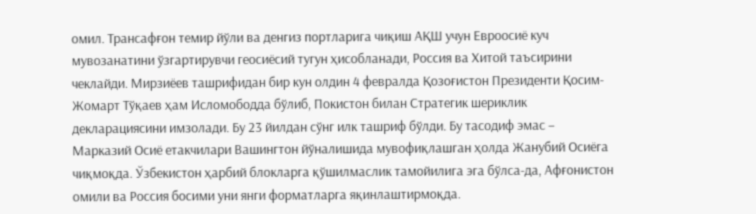омил. Трансафғон темир йўли ва денгиз портларига чиқиш АҚШ учун Евроосиё куч мувозанатини ўзгартирувчи геосиёсий тугун ҳисобланади, Россия ва Хитой таъсирини чеклайди. Мирзиёев ташрифидан бир кун олдин 4 февралда Қозоғистон Президенти Қосим-Жомарт Тўқаев ҳам Исломободда бўлиб, Покистон билан Стратегик шериклик декларациясини имзолади. Бу 23 йилдан сўнг илк ташриф бўлди. Бу тасодиф эмас – Марказий Осиё етакчилари Вашингтон йўналишида мувофиқлашган ҳолда Жанубий Осиёга чиқмоқда. Ўзбекистон ҳарбий блокларга қўшилмаслик тамойилига эга бўлса-да, Афғонистон омили ва Россия босими уни янги форматларга яқинлаштирмоқда.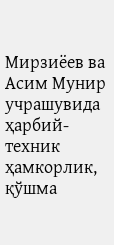Мирзиёев ва Асим Мунир учрашувида ҳарбий-техник ҳамкорлик, қўшма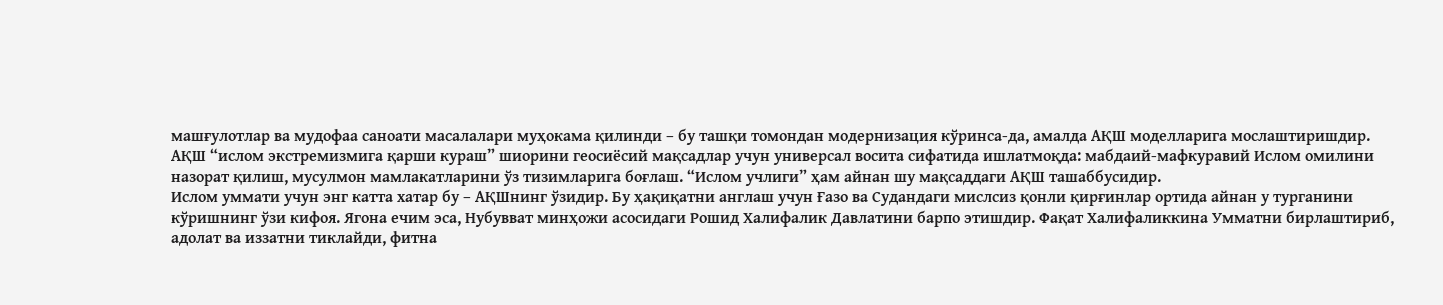машғулотлар ва мудофаа саноати масалалари муҳокама қилинди – бу ташқи томондан модернизация кўринса-да, амалда АҚШ моделларига мослаштиришдир.
АҚШ “ислом экстремизмига қарши кураш” шиорини геосиёсий мақсадлар учун универсал восита сифатида ишлатмоқда: мабдаий-мафкуравий Ислом омилини назорат қилиш, мусулмон мамлакатларини ўз тизимларига боғлаш. “Ислом учлиги” ҳам айнан шу мақсаддаги АҚШ ташаббусидир.
Ислом уммати учун энг катта хатар бу – АҚШнинг ўзидир. Бу ҳақиқатни англаш учун Ғазо ва Судандаги мислсиз қонли қирғинлар ортида айнан у турганини кўришнинг ўзи кифоя. Ягона ечим эса, Нубувват минҳожи асосидаги Рошид Халифалик Давлатини барпо этишдир. Фақат Халифаликкина Умматни бирлаштириб, адолат ва иззатни тиклайди, фитна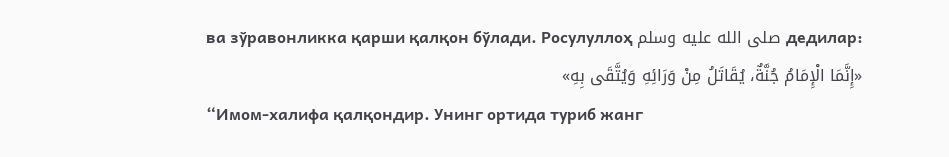ва зўравонликка қарши қалқон бўлади. Росулуллоҳ صلى الله عليه وسلم дедилар:
«إِنَّمَا الْإِمَامُ جُنَّةٌ، يُقَاتَلُ مِنْ وَرَائِهِ وَيُتَّقَى بِهِ»
“Имом-халифа қалқондир. Унинг ортида туриб жанг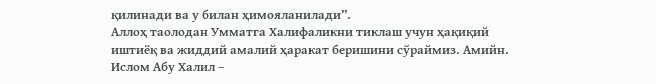қилинади ва у билан ҳимояланилади”.
Аллоҳ таолодан Умматга Халифаликни тиклаш учун ҳақиқий иштиёқ ва жиддий амалий ҳаракат беришини сўраймиз. Амийн.
Ислом Абу Халил –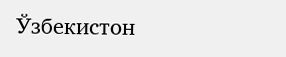Ўзбекистон